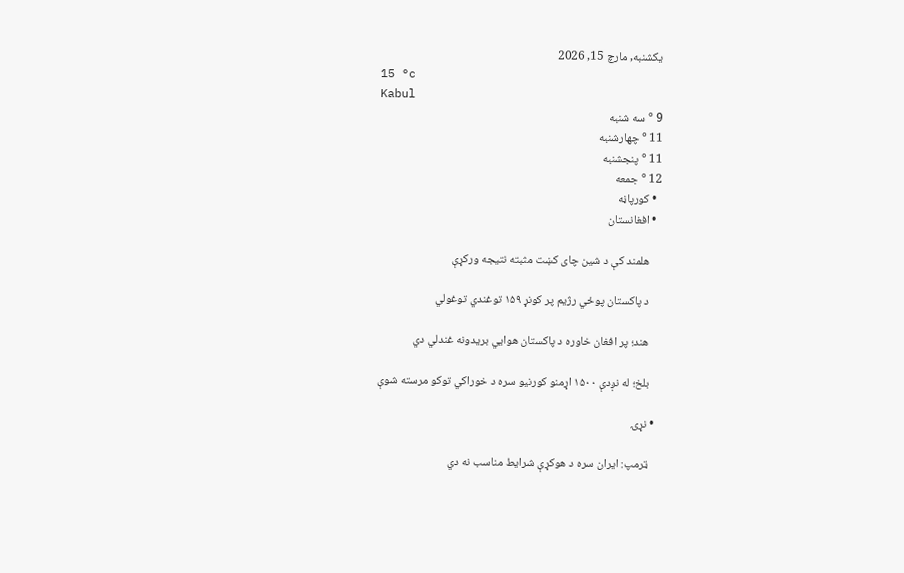یکشنبه, مارچ 15, 2026
15 °c
Kabul
9 ° سه شنبه
11 ° چهارشنبه
11 ° پنجشنبه
12 ° جمعه
  • کورپاڼه
  • افغانستان

    هلمند کې د شین چای کښت مثبته نتیجه ورکړې

    د پاکستان پوځي رژیم پر کونړ ۱۵۹ توغندي توغولي

    هند؛ پر افغان خاوره د پاکستان هوايي بریدونه غندلي دي

    بلخ؛ له نږدې ۱۵۰۰ اړمنو کورنیو سره د خوراکي توکو مرسته شوې

  • نړۍ

    ټرمپ: ایران سره د هوکړې شرایط مناسب نه دي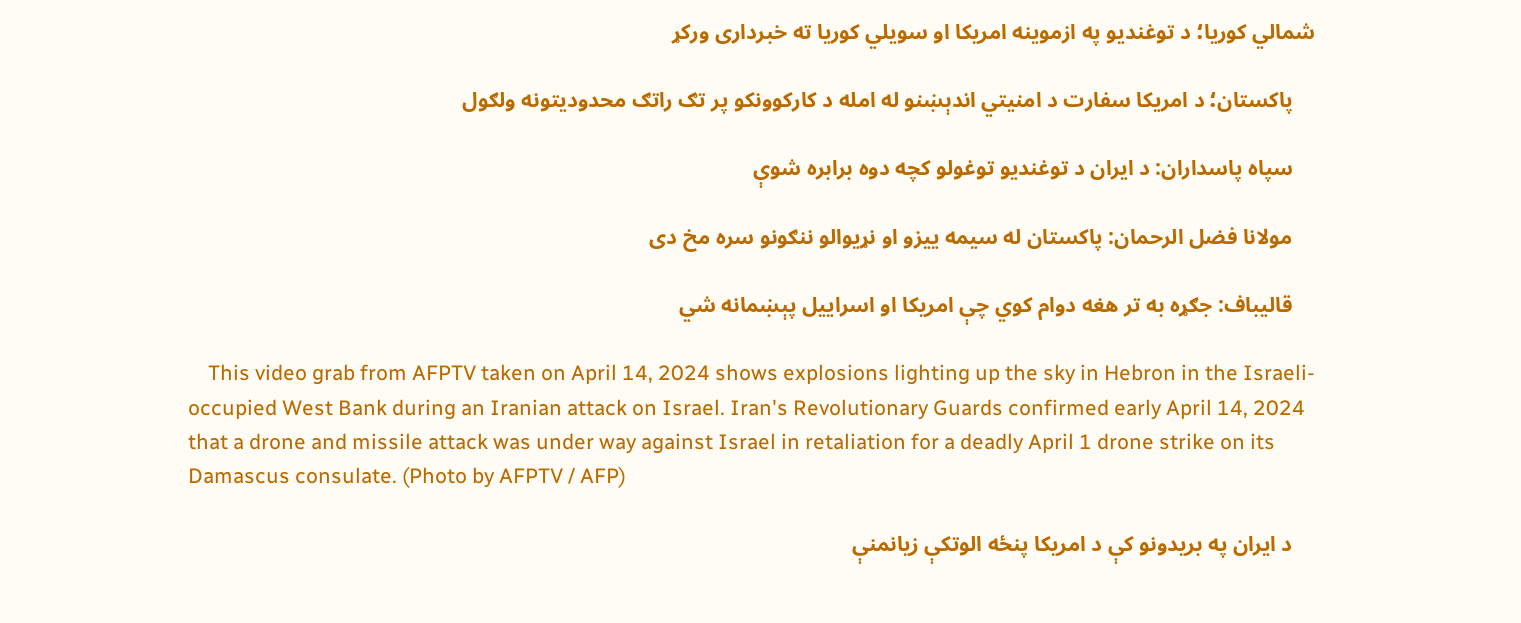شمالي کوریا؛ د توغندیو په ازموینه امریکا او سویلي کوریا ته خبرداری ورکړ

    پاکستان؛ د امریکا سفارت د امنیتي اندېښنو له امله د کارکوونکو پر تګ راتګ محدودیتونه ولګول

    سپاه پاسداران: د ایران د توغندیو توغولو کچه دوه برابره شوې

    مولانا فضل الرحمان: پاکستان له سیمه ییزو او نړیوالو ننګونو سره مخ دی

    قالیباف: جګړه به تر هغه دوام کوي چې امریکا او اسراییل پېښمانه شي

    This video grab from AFPTV taken on April 14, 2024 shows explosions lighting up the sky in Hebron in the Israeli-occupied West Bank during an Iranian attack on Israel. Iran's Revolutionary Guards confirmed early April 14, 2024 that a drone and missile attack was under way against Israel in retaliation for a deadly April 1 drone strike on its Damascus consulate. (Photo by AFPTV / AFP)

    د ایران په بریدونو کې د امریکا پنځه الوتکې زیانمنې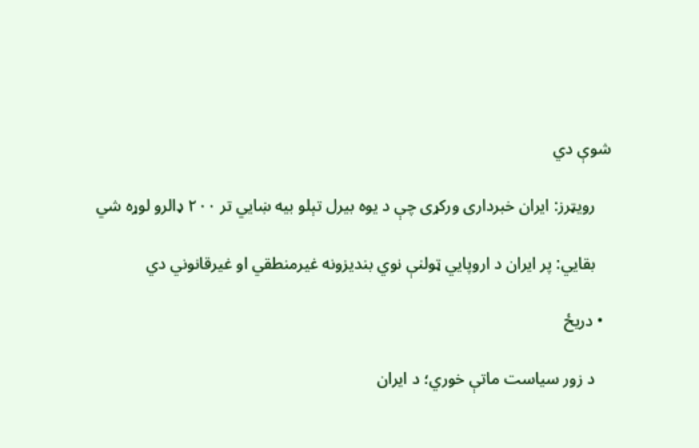شوې دي

    رويټرز: ايران خبرداری ورکړی چې د یوه بیرل تېلو بيه ښايي تر ۲۰۰ ډالرو لوړه شي

    بقایي: پر ایران د اروپايي ټولنې نوي بندیزونه غیرمنطقي او غیرقانوني دي

  • دریځ

    د زور سیاست ماتې خوري؛ د ایران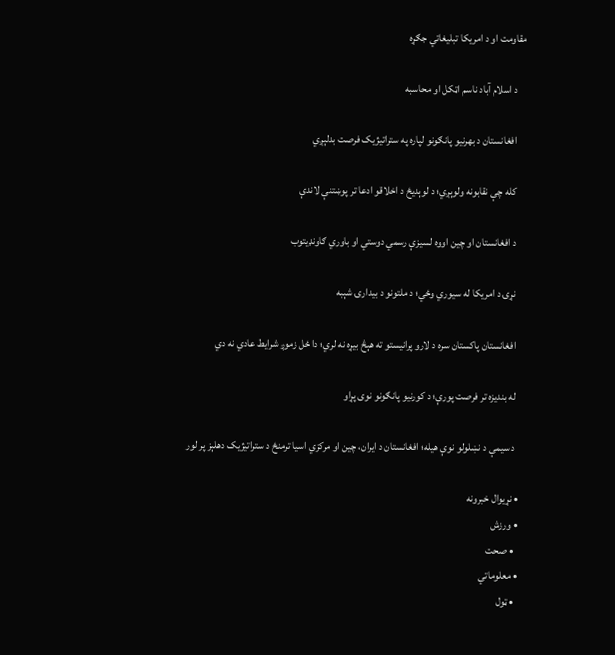مقاومت او د امریکا تبلیغاتي جګړه

    د اسلام ‌آباد ناسم اټکل او محاسبه

    افغانستان د بهرنیو پانګونو لپاره په ستراتیژیک فرصت بدلېږي

    کله چې نقابونه ولوېږي؛ د لوېدیځ د اخلاقو ادعا تر پوښتنې لاندې

    د افغانستان او چین اووه لسیزې رسمي دوستي او باوري ګاونډیتوب

    نړۍ د امریکا له سیوري وځي؛ د ملتونو د بیدارۍ شېبه

    افغانستان پاکستان سره د لارو پرانیستو ته هېڅ بیړه نه لري؛ دا ځل زموږ شرایط عادي نه دي

    له بندیزه تر فرصت پورې؛ د کورنیو پانګونو نوی پړاو

    د سیمې د نښلولو نوې هیله؛ افغانستان د ایران، چین او مرکزي اسیا ترمنځ د ستراتیژیک دهلېز پر لور

  • نړیوال خبرونه
  • ورزش
    • صحت
  • معلوماتي
    • ټول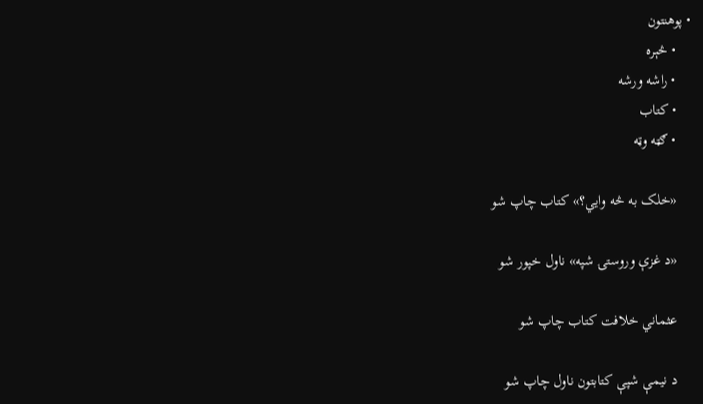• پوهنتون
    • څېره
    • راشه ورشه
    • کتاب
    • ګټه وټه

    «خلک به څه وایي؟» کتاب چاپ شو

    «د غزې وروستۍ شپه» ناول خپور شو

    عثماني خلافت کتاب چاپ شو

    د نیمې شپې کتابتون ناول چاپ شو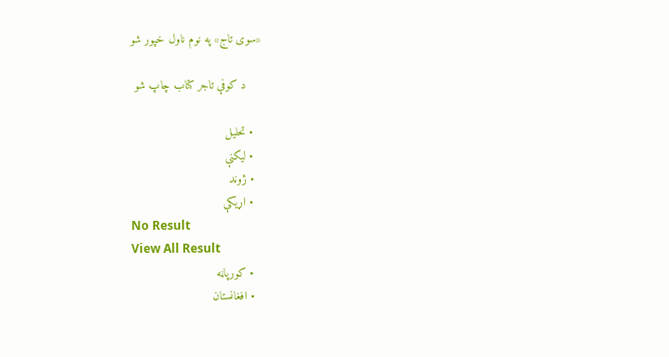«سوی تاج» په نوم ناول خپور شو

    د کوفې تاجر کتاب چاپ شو

  • تحلیل
  • لیکنې
  • ژوند
  • اړیکې
No Result
View All Result
  • کورپاڼه
  • افغانستان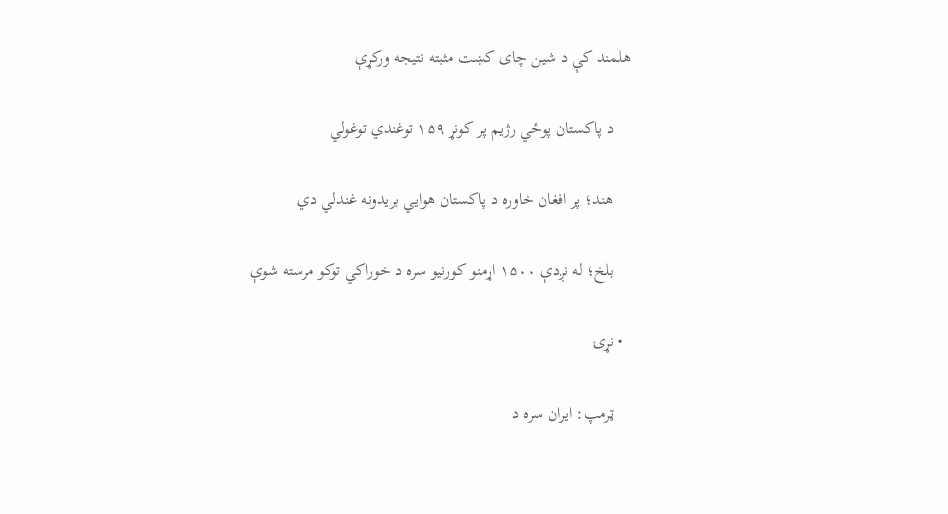هلمند کې د شین چای کښت مثبته نتیجه ورکړې

    د پاکستان پوځي رژیم پر کونړ ۱۵۹ توغندي توغولي

    هند؛ پر افغان خاوره د پاکستان هوايي بریدونه غندلي دي

    بلخ؛ له نږدې ۱۵۰۰ اړمنو کورنیو سره د خوراکي توکو مرسته شوې

  • نړۍ

    ټرمپ: ایران سره د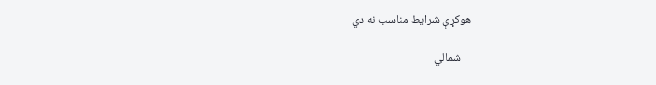هوکړې شرایط مناسب نه دي

    شمالي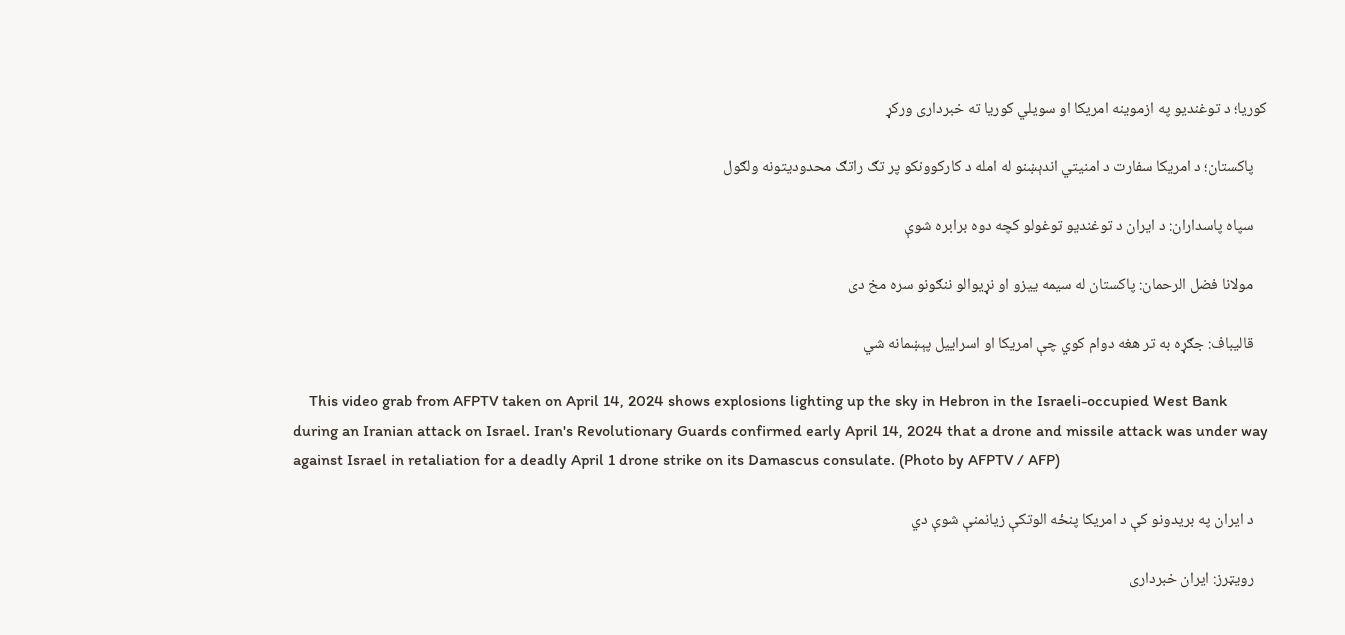کوریا؛ د توغندیو په ازموینه امریکا او سویلي کوریا ته خبرداری ورکړ

    پاکستان؛ د امریکا سفارت د امنیتي اندېښنو له امله د کارکوونکو پر تګ راتګ محدودیتونه ولګول

    سپاه پاسداران: د ایران د توغندیو توغولو کچه دوه برابره شوې

    مولانا فضل الرحمان: پاکستان له سیمه ییزو او نړیوالو ننګونو سره مخ دی

    قالیباف: جګړه به تر هغه دوام کوي چې امریکا او اسراییل پېښمانه شي

    This video grab from AFPTV taken on April 14, 2024 shows explosions lighting up the sky in Hebron in the Israeli-occupied West Bank during an Iranian attack on Israel. Iran's Revolutionary Guards confirmed early April 14, 2024 that a drone and missile attack was under way against Israel in retaliation for a deadly April 1 drone strike on its Damascus consulate. (Photo by AFPTV / AFP)

    د ایران په بریدونو کې د امریکا پنځه الوتکې زیانمنې شوې دي

    رويټرز: ايران خبرداری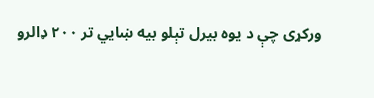ورکړی چې د یوه بیرل تېلو بيه ښايي تر ۲۰۰ ډالرو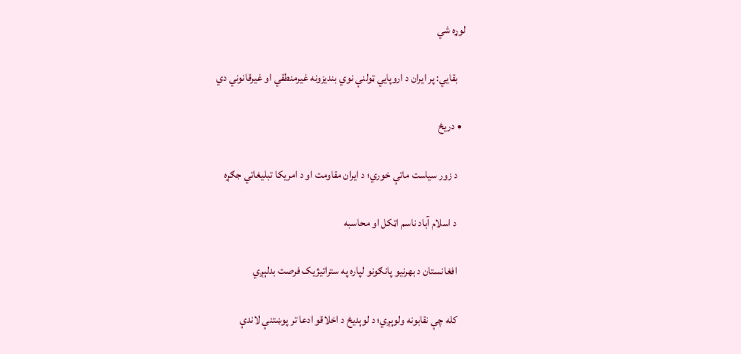لوړه شي

    بقایي: پر ایران د اروپايي ټولنې نوي بندیزونه غیرمنطقي او غیرقانوني دي

  • دریځ

    د زور سیاست ماتې خوري؛ د ایران مقاومت او د امریکا تبلیغاتي جګړه

    د اسلام ‌آباد ناسم اټکل او محاسبه

    افغانستان د بهرنیو پانګونو لپاره په ستراتیژیک فرصت بدلېږي

    کله چې نقابونه ولوېږي؛ د لوېدیځ د اخلاقو ادعا تر پوښتنې لاندې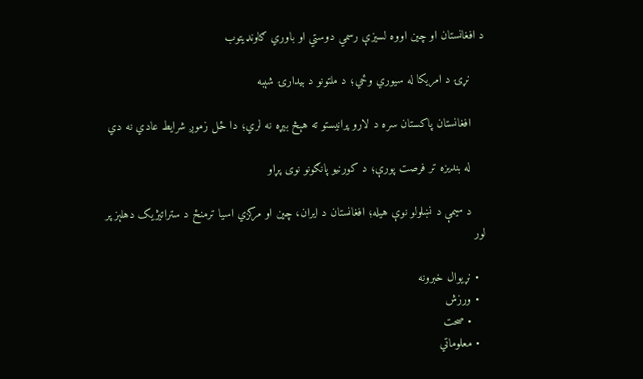د افغانستان او چین اووه لسیزې رسمي دوستي او باوري ګاونډیتوب

    نړۍ د امریکا له سیوري وځي؛ د ملتونو د بیدارۍ شېبه

    افغانستان پاکستان سره د لارو پرانیستو ته هېڅ بیړه نه لري؛ دا ځل زموږ شرایط عادي نه دي

    له بندیزه تر فرصت پورې؛ د کورنیو پانګونو نوی پړاو

    د سیمې د نښلولو نوې هیله؛ افغانستان د ایران، چین او مرکزي اسیا ترمنځ د ستراتیژیک دهلېز پر لور

  • نړیوال خبرونه
  • ورزش
    • صحت
  • معلوماتي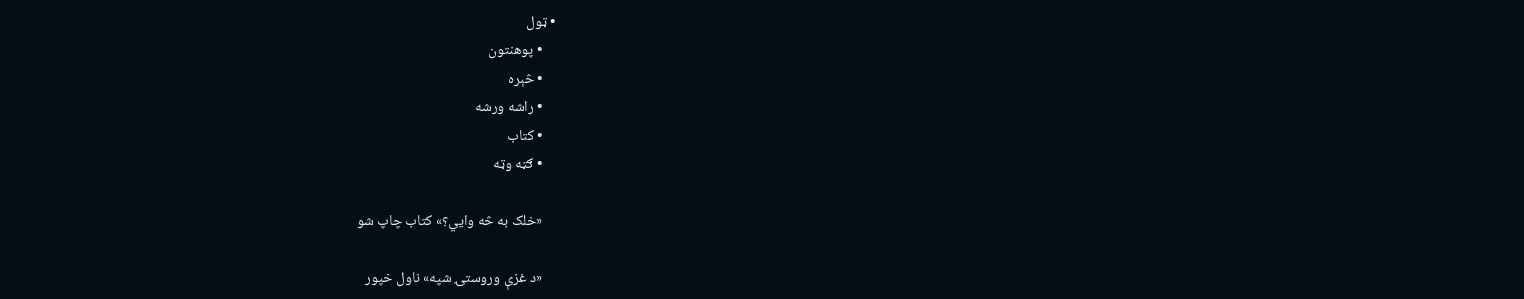• ټول
    • پوهنتون
    • څېره
    • راشه ورشه
    • کتاب
    • ګټه وټه

    «خلک به څه وایي؟» کتاب چاپ شو

    «د غزې وروستۍ شپه» ناول خپور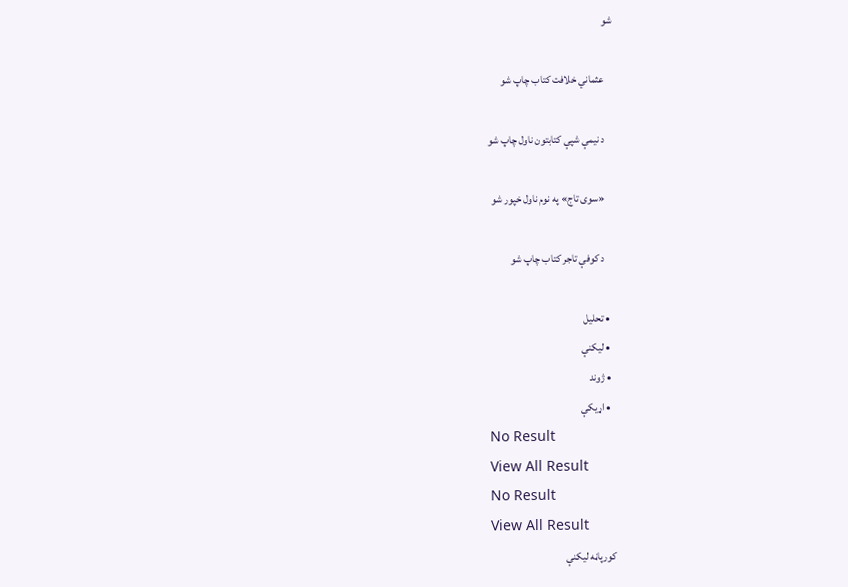شو

    عثماني خلافت کتاب چاپ شو

    د نیمې شپې کتابتون ناول چاپ شو

    «سوی تاج» په نوم ناول خپور شو

    د کوفې تاجر کتاب چاپ شو

  • تحلیل
  • لیکنې
  • ژوند
  • اړیکې
No Result
View All Result
No Result
View All Result
کورپاڼه لیکنې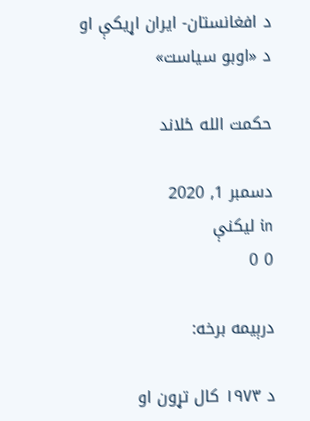د افغانستان- ایران اړیکې او د «اوبو سیاست»

حکمت الله ځلاند

دسمبر 1, 2020
in لیکنې
0 0

درېیمه برخه:

د ۱۹۷۳ کال تړون او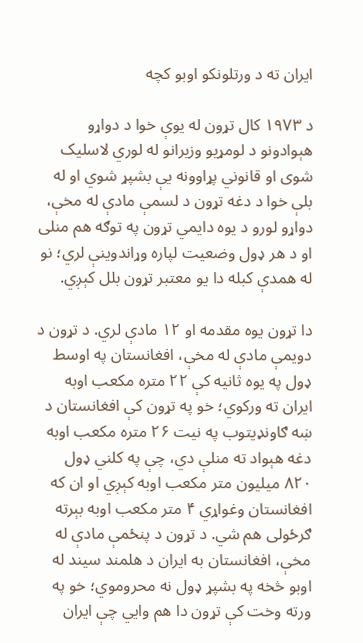ايران ته د ورتلونکو اوبو کچه

د ۱۹۷۳ کال تړون له يوې خوا د دواړو هېوادونو د لومړيو وزيرانو له لوري لاسليک شوی او قانوني پړاوونه يې بشپړ شوي او له بلې خوا د دغه تړون د لسمې مادې له مخې، دواړو لورو د يوه دايمي تړون په توګه هم منلی او د هر ډول وضعيت لپاره وړاندوينې لري؛ نو له همدې کبله دا يو معتبر تړون بلل کېږي.

دا تړون يوه مقدمه او ۱۲ مادې لري. د تړون د دويمې مادې له مخې، افغانستان په اوسط ډول په يوه ثانيه کې ۲۲ متره مکعب اوبه ايران ته ورکوي؛ خو په تړون کې افغانستان د ښه ګاونډيتوب په نيت ۲۶ متره مکعب اوبه دغه هېواد ته منلې دي، چې په کلني ډول ۸۲۰ میليون متر مکعب اوبه کېږي او ان که افغانستان وغواړي ۴ متر مکعب اوبه بېرته ګرځولی هم شي. د تړون د پنځمې مادې له مخې، افغانستان به ايران د هلمند سيند له اوبو څخه په بشپړ ډول نه محروموي؛ خو په ورته وخت کې تړون دا هم وايي چې ايران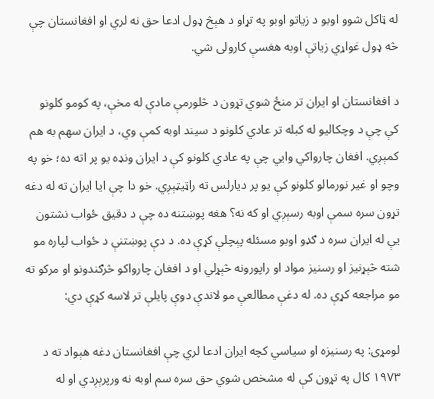له ټاکل شوو اوبو د زياتو اوبو په تړاو د هېڅ ډول ادعا حق نه لري او افغانستان چې څه ډول غواړي زياتې اوبه هغسې کارولی شي.

د افغانستان او ايران تر منځ شوي تړون د څلورمې مادې له مخې، په کومو کلونو کې چې د وچکاليو له کبله تر عادي کلونو د سيند اوبه کمې وي، د ايران سهم به هم کمېږي. افغان چارواکي وايي چې په عادي کلونو کې د ايران ونډه يو پر اته ده؛ خو په وچو او غير نورمالو کلونو کې يو پر ديارلس ته راټيټېږي. خو دا چې ايا ايران ته له دغه تړون سره سمې اوبه رسېږي او که نه؟ هغه پوښتنه ده چې د دقيق ځواب نشتون يې له ايران سره د ګډو اوبو مسئله پېچلې کړې ده. د دې پوښتنې د ځواب لپاره مو شته څېړنيز او رسنيز مواد او راپورونه څېړلي او د افغان چارواکو څرګندونو او مرکو ته مو مراجعه کړې ده. له دغې مطالعې مو لاندې دوې پايلې تر لاسه کړې دي:

لومړی: په رسنيزه او سياسي کچه ايران ادعا لري چې افغانستان دغه هېواد ته د ۱۹۷۳ کال په تړون کې له مشخص شوي حق سره سم اوبه نه ورپرېږدي او له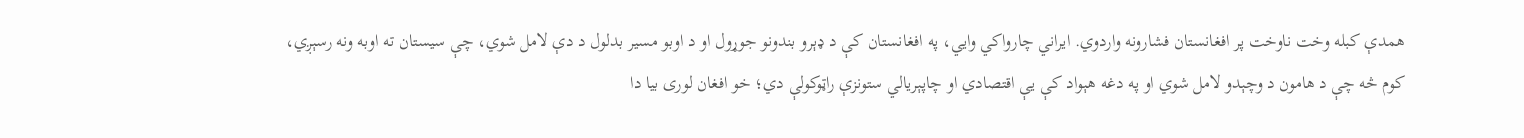همدې کبله وخت ناوخت پر افغانستان فشارونه واردوي. ايراني چارواکي وايي، په افغانستان کې د ډېرو بندونو جوړول او د اوبو مسير بدلول د دې لامل شوي، چې سيستان ته اوبه ونه رسېږي، کوم څه چې د هامون د وچېدو لامل شوي او په دغه هېواد کې يې اقتصادي او چاپېريالي ستونزې راټوکولې دي؛ خو افغان لوری بيا دا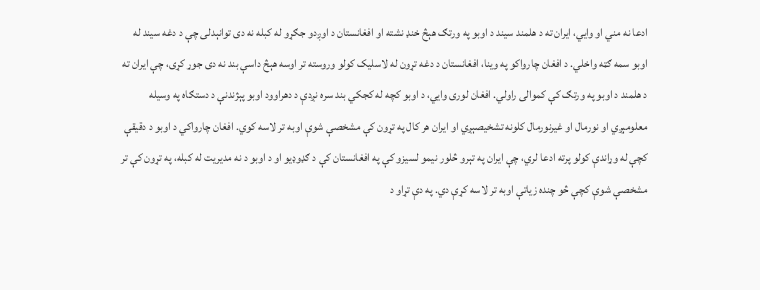ادعا نه مني او وايي، ايران ته د هلمند سيند د اوبو په ورتګ هېڅ خنډ نشته او افغانستان د اوږدو جګړو له کبله نه دی توانېدلی چې د دغه سيند له اوبو سمه ګټه واخلي. د افغان چارواکو په وينا، افغانستان د دغه تړون له لاسليک کولو وروسته تر اوسه هېڅ داسې بند نه دی جوړ کړی، چې ايران ته د هلمند د اوبو په ورتګ کې کموالی راولي. افغان لوری وايي، د اوبو کچه له کجکي بند سره نږدې د دهراوود اوبو پېژندنې د دستګاه په وسيله معلومېږي او نورمال او غيرنورمال کلونه تشخيصېږي او ايران هر کال په تړون کې مشخصې شوې اوبه تر لاسه کوي. افغان چارواکي د اوبو د دقيقې کچې له وړاندې کولو پرته ادعا لري، چې ايران په تېرو څلور نيمو لسيزو کې په افغانستان کې د ګډوډيو او د اوبو د نه مديريت له کبله، په تړون کې تر مشخصې شوې کچې څو چنده زياتې اوبه تر لاسه کړې دي. په دې تړاو د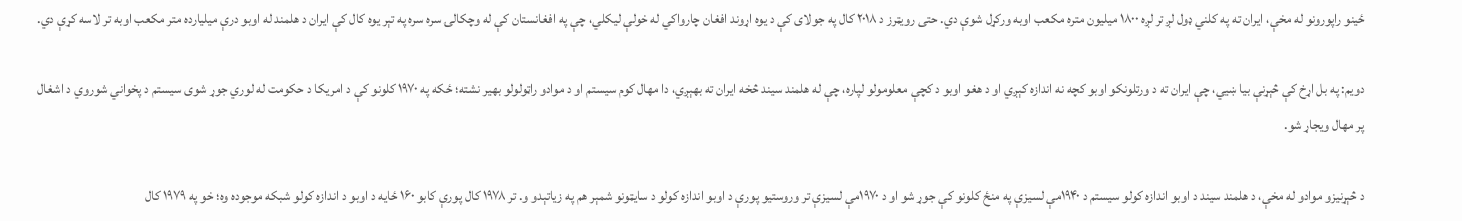ځينو راپورونو له مخې، ايران ته په کلني ډول لږ تر لږه ۱۸۰۰ میليون متره مکعب اوبه ورکړل شوې دي. حتی رويټرز د ۲۰۱۸ کال په جولای کې د يوه اړوند افغان چارواکي له خولې ليکلي، چې په افغانستان کې له وچکالۍ سره سره په تېر يوه کال کې ايران د هلمند له اوبو درې میليارده متر مکعب اوبه تر لاسه کړې دي.

دويم: په بل اړخ کې څېړنې بيا ښيي، چې ايران ته د ورتلونکو اوبو کچه نه اندازه کېږي او د هغو اوبو د کچې معلومولو لپاره، چې له هلمند سيند څخه ايران ته بهېږي، دا مهال کوم سيستم او د موادو راټولولو بهير نشته؛ ځکه په ۱۹۷۰ کلونو کې د امريکا د حکومت له لوري جوړ شوی سيستم د پخواني شوروي د اشغال پر مهال ويجاړ شو.

د څېړنيزو موادو له مخې، د هلمند سيند د اوبو اندازه کولو سيستم د ۱۹۴۰مې لسيزې په منځ کلونو کې جوړ شو او د ۱۹۷۰مې لسيزې تر وروستيو پورې د اوبو اندازه کولو د سايټونو شمېر هم په زياتېدو و. تر ۱۹۷۸ کال پورې کابو ۱۶۰ ځايه د اوبو د اندازه کولو شبکه موجوده وه؛ خو په ۱۹۷۹ کال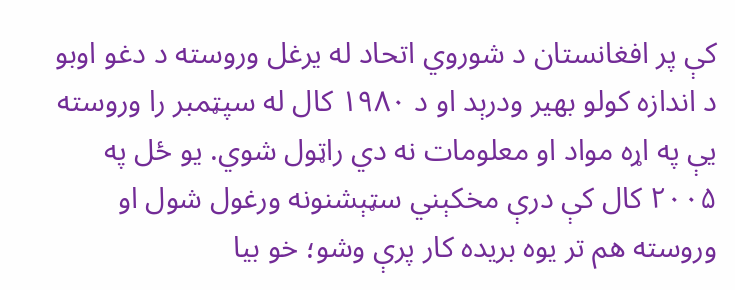کې پر افغانستان د شوروي اتحاد له يرغل وروسته د دغو اوبو د اندازه کولو بهير ودرېد او د ۱۹۸۰ کال له سپټمبر را وروسته يې په اړه مواد او معلومات نه دي راټول شوي. يو ځل په ۲۰۰۵ کال کې درې مخکېني سټېشنونه ورغول شول او وروسته هم تر يوه بريده کار پرې وشو؛ خو بيا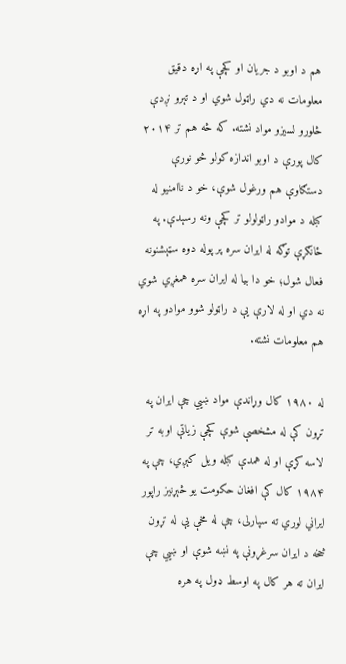هم د اوبو د جريان او کچې په اړه دقيق معلومات نه دي راټول شوي او د تېرو نږدې څلورو لسيزو مواد نشته. که څه هم تر ۲۰۱۴ کال پورې د اوبو اندازه کولو څو نورې دستګاوې هم ورغول شوې، خو د ناامنيو له کبله د موادو راټولولو تر کچې ونه رسېدې. په ځانګړې توګه له ايران سره پر پوله دوه سټېشنونه فعال شول؛ خو دا بيا له ايران سره همغږي شوي نه دي او له لارې يې د راټولو شوو موادو په اړه هم معلومات نشته.

له ۱۹۸۰ کال وړاندې مواد ښيي چې ايران په تړون کې له مشخصې شوې کچې زياتې اوبه تر لاسه کړې او له همدې کبله ويل کېږي، چې په ۱۹۸۴ کال کې افغان حکومت يو څېړنيز راپور ايراني لوري ته سپارلی، چې له مخې يې له تړون څخه د ايران سرغړونې په نښه شوې او ښيي چې ايران ته هر کال په اوسط ډول په هره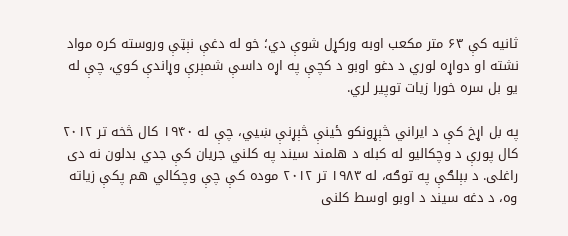ثانيه کې ۶۳ متر مکعب اوبه ورکړل شوې دي؛ خو له دغې نېټې وروسته کره مواد نشته او دواړه لوري د دغو اوبو د کچې په اړه داسې شمېرې وړاندې کوي، چې له يو بل سره خورا زيات توپير لري.

په بل اړخ کې د ايراني څېړونکو ځينې څېړنې ښيي، چې له ۱۹۴۰ کال څخه تر ۲۰۱۲ کال پورې د وچکاليو له کبله د هلمند سيند په کلني جريان کې جدي بدلون نه دی راغلی. د بېلګې په توګه، له ۱۹۸۳ تر ۲۰۱۲ موده کې چې وچکالي هم پکې زياته وه، د دغه سيند د اوبو اوسط کلنی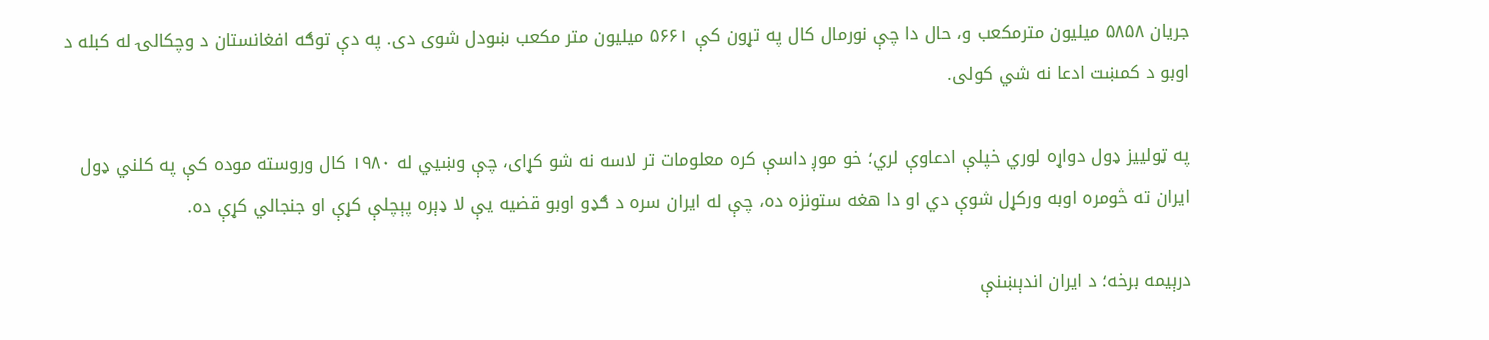جريان ۵۸۵۸ میليون مترمکعب و، حال دا چې نورمال کال په تړون کې ۵۶۶۱ میليون متر مکعب ښودل شوی دی. په دې توګه افغانستان د وچکالۍ له کبله د اوبو د کمښت ادعا نه شي کولی.

په ټوليیز ډول دواړه لوري خپلې ادعاوې لري؛ خو موږ داسې کره معلومات تر لاسه نه شو کړای، چې وښيي له ۱۹۸۰ کال وروسته موده کې په کلني ډول ايران ته څومره اوبه ورکړل شوې دي او دا هغه ستونزه ده، چې له ايران سره د ګډو اوبو قضيه يې لا ډېره پېچلې کړې او جنجالي کړې ده.

درېیمه برخه؛ د ايران اندېښنې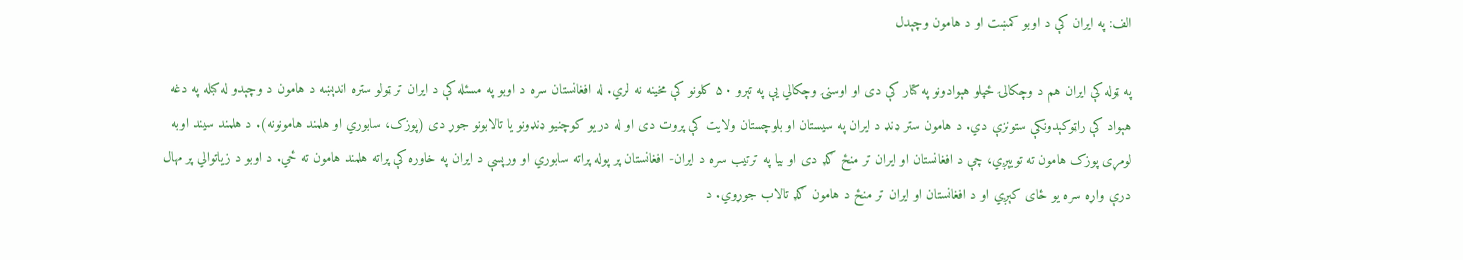الف: په ايران کې د اوبو کمښت او د هامون وچېدل

په ټوله کې ايران هم د وچکالۍ ځپلو هېوادونو په کتار کې دی او اوسنۍ وچکالي يې په تېرو ۵۰ کلونو کې مخينه نه لري. له افغانستان سره د اوبو په مسئله کې د ايران تر ټولو ستره اندېښه د هامون د وچېدو له کبله په دغه هېواد کې راټوکېدونکې ستونزې دي. د هامون ستر ډنډ د ايران په سيستان او بلوچستان ولايت کې پروت دی او له دريو کوچنيو ډنډونو يا تالابونو جوړ دی (پوزک، سابوري او هلمند هامونونه). د هلمند سيند اوبه لومړی پوزک هامون ته تويېږي، چې د افغانستان او ايران تر منځ ګډ دی او بيا په ترتيب سره د ايران- افغانستان پر پوله پراته سابوري او ورپسې د ايران په خاوره کې پراته هلمند هامون ته ځي. د اوبو د زياتوالي پر مهال درې واړه سره يو ځای کېږي او د افغانستان او ايران تر منځ د هامون ګډ تالاب جوړوي. د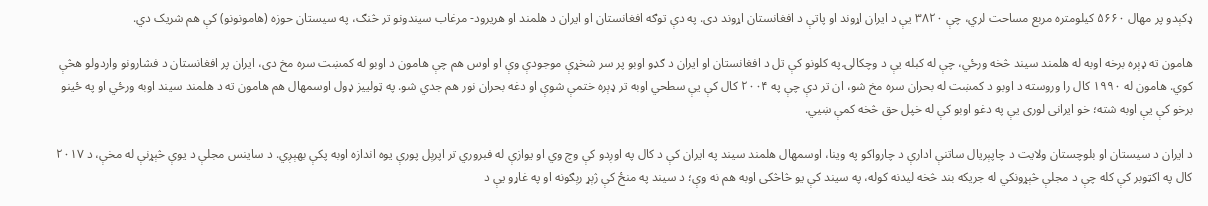ډکېدو پر مهال ۵۶۶۰ کيلومتره مربع مساحت لري، چې ۳۸۲۰ يې د ايران اړوند او پاتې د افغانستان اړوند دی. په دې توګه افغانستان او ايران د هلمند او هريرود- مرغاب سيندونو تر څنګ، په سيستان حوزه (هامونونو) کې هم شريک دي.

هامون ته ډېره برخه اوبه له هلمند سيند څخه ورځي، چې له کبله يې د وچکالۍ په کلونو کې تل د افغانستان او ايران د ګډو اوبو پر سر شخړې موجودې وې او اوس هم چې هامون د اوبو له کمښت سره مخ دی، ايران پر افغانستان د فشارونو واردولو هڅې کوي. هامون له ۱۹۹۰ کال را وروسته د اوبو د کمښت له بحران سره مخ شو، ان تر دې چې په ۲۰۰۴ کال کې يې سطحي اوبه تر ډېره ختمې شوې او دغه بحران نور هم جدي شو. په ټوليیز ډول اوسمهال هم هامون ته د هلمند سيند اوبه ورځي او په ځينو برخو کې يې اوبه شته؛ خو ايرانی لوری يې په دغو اوبو کې له خپل حق څخه کمې ښيي.

د ايران د سيستان او بلوچستان ولايت د چاپېريال ساتنې ادارې د چارواکو په وينا، اوسمهال هلمند سيند په ايران کې د کال په اوږدو کې وچ وي او يوازې له فبروري تر اپرېل پورې يوه اندازه اوبه پکې بهېږي. د ساينس مجلې د يوې څېړنې له مخې، د ۲۰۱۷ کال په اکټوبر کې کله چې د مجلې څېړونکي له جريکه بند څخه ليدنه کوله، په سيند کې يو څاڅکی اوبه هم نه وې؛ د سيند په منځ کې ژېړ رېګونه او په غاړو يې د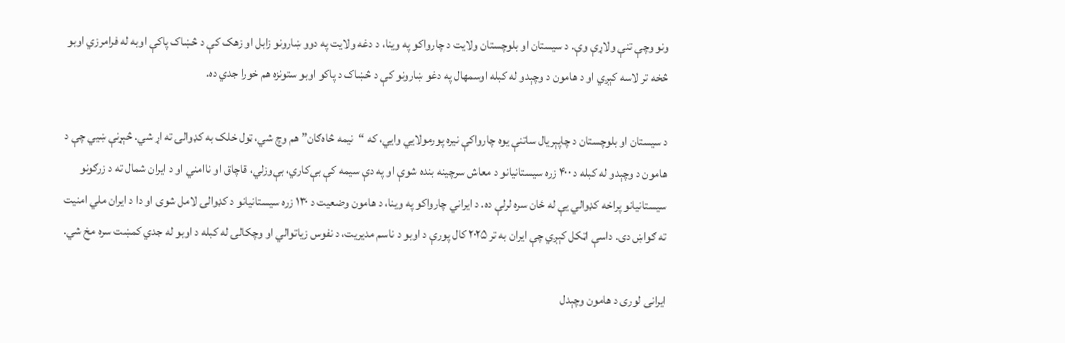ونو وچې تنې ولاړې وې. د سيستان او بلوچستان ولايت د چارواکو په وينا، د دغه ولايت په دوو ښارونو زابل او زهک کې د څښاک پاکې اوبه له فرامرزي اوبو څخه تر لاسه کېږي او د هامون د وچېدو له کبله اوسمهال په دغو ښارونو کې د څښاک د پاکو اوبو ستونزه هم خورا جدي ده.

د سيستان او بلوچستان د چاپېريال ساتنې يوه چارواکې نيره پورمولايي وايي، که “نيمه څاه‌ګان” هم وچ شي، ټول خلک به کډوالۍ ته اړ شي. څېړنې ښيي چې د هامون د وچېدو له کبله د ۴۰۰ زره سيستانيانو د معاش سرچينه بنده شوې او په دې سيمه کې بې‌کاري، بې‌وزلي، قاچاق او ناامني او د ايران شمال ته د زرګونو سيستانيانو پراخه کډوالي يې له ځان سره لرلې ده. د ايراني چارواکو په وينا، د هامون وضعيت د ۱۳۰ زره سيستانيانو د کډوالۍ لامل شوی او دا د ايران ملي امنيت ته ګواښ دی. داسې اټکل کېږي چې ايران به تر ۲۰۲۵ کال پورې د اوبو د ناسم مديريت، د نفوس زياتوالي او وچکالۍ له کبله د اوبو له جدي کمښت سره مخ شي.

ايرانی لوری د هامون وچېدل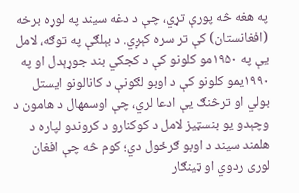په هغه څه پورې تړي، چې د دغه سيند په لوړه برخه (افغانستان) کې تر سره کېږي. د بېلګې په توګه، لامل يې په ۱۹۵۰مو کلونو کې د کجکي بند جوړېدل او په ۱۹۹۰یمو کلونو کې د اوبو لګونې د کانالونو ايستل بولي او ترڅنګ يې ادعا لري، چې اوسمهال د هامون د وچېدو يو بنسټيز لامل د کوکنارو د کروندو لپاره د هلمند سيند د اوبو ګرځول دي؛ کوم څه چې افغان لوری ردوي او ټينګار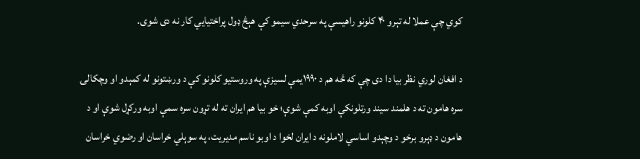کوي چې عملا له تېرو ۴۰ کلونو راهيسې په سرحدي سيمو کې هېڅ ډول پراختيايي کار نه دی شوی.

د افغان لوري نظر بيا دا دی چې که څه هم د ۱۹۹۰یمې لسيزې په وروستيو کلونو کې د ورښتونو له کمېدو او وچکالۍ سره هامون ته د هلمند سيند ورتلونکې اوبه کمې شوې؛ خو بيا هم ايران ته له تړون سره سمې اوبه ورکړل شوې او د هامون د ډېرو برخو د وچېدو اساسي لاملونه د ايران لخوا د اوبو ناسم مديريت، په سوېلي خراسان او رضوي خراسان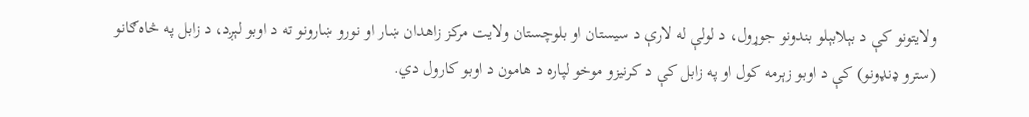ولايتونو کې د بېلابېلو بندونو جوړول، د لولې له لارې د سيستان او بلوچستان ولايت مرکز زاهدان ښار او نورو ښارونو ته د اوبو لېږد، د زابل په څاه‌ګانو (سترو ډنډونو) کې د اوبو زېرمه کول او په زابل کې د کرنيزو موخو لپاره د هامون د اوبو کارول دي.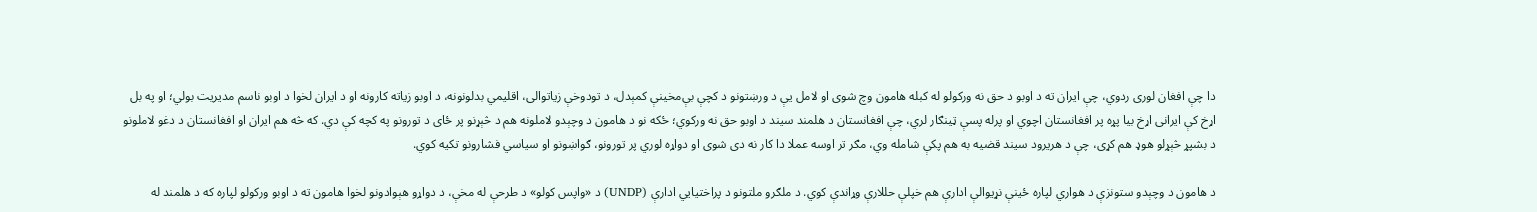دا چې افغان لوری ردوي، چې ايران ته د اوبو د حق نه ورکولو له کبله هامون وچ شوی او لامل يې د ورښتونو د کچې بې‌مخينې کمېدل، د تودوخې زياتوالی، اقليمي بدلونونه، د اوبو زياته کارونه او د ايران لخوا د اوبو ناسم مديريت بولي؛ او په بل اړخ کې ايرانی اړخ بيا پړه پر افغانستان اچوي او پرله‌ پسې ټينګار لري، چې افغانستان د هلمند سيند د اوبو حق نه ورکوي؛ ځکه نو د هامون د وچېدو لاملونه هم د څېړنو پر ځای د تورونو په کچه کې دي. که څه هم ايران او افغانستان د دغو لاملونو د بشپړ څېړلو هوډ هم کړی، چې د هريرود سيند قضيه به هم پکې شامله وي، مګر تر اوسه عملا دا کار نه دی شوی او دواړه لوري پر تورونو، ګواښونو او سياسي فشارونو تکيه کوي.

د هامون د وچېدو ستونزې د هواري لپاره ځينې نړيوالې ادارې هم خپلې حللارې وړاندې کوي. د ملګرو ملتونو د پراختيايي ادارې (UNDP) د «واپس کولو» د طرحې له مخې، د دواړو هېوادونو لخوا هامون ته د اوبو ورکولو لپاره که د هلمند له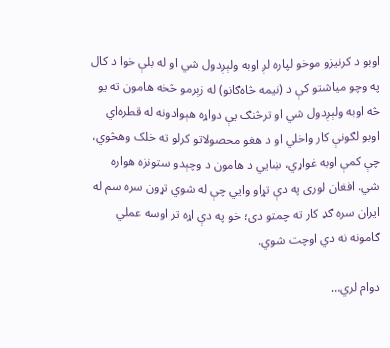اوبو د کرنيزو موخو لپاره لږ اوبه ولېږدول شي او له بلې خوا د کال په وچو مياشتو کې د (نيمه څاه‌ګانو) له زېرمو څخه هامون ته يو څه اوبه ولېږدول شي او ترڅنګ يې دواړه هېوادونه له قطره‌اي اوبو لګونې کار واخلي او د هغو محصولاتو کرلو ته خلک وهڅوي، چې کمې اوبه غواړي، ښايي د هامون د وچېدو ستونزه هواره شي. افغان لوری په دې تړاو وايي چې له شوي تړون سره سم له ايران سره ګډ کار ته چمتو دی؛ خو په دې اړه تر اوسه عملي ګامونه نه دي اوچت شوي.

دوام لري…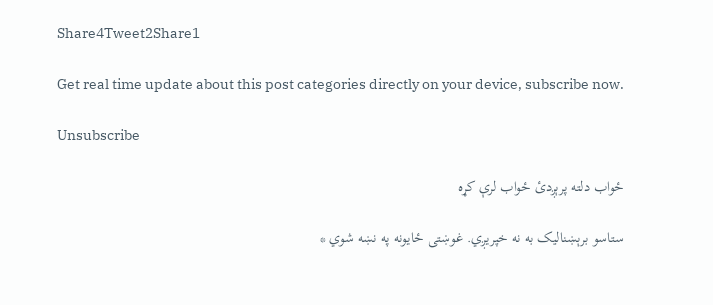Share4Tweet2Share1

Get real time update about this post categories directly on your device, subscribe now.

Unsubscribe

ځواب دلته پرېږدئ ځواب لرې کړه

ستاسو برېښناليک به نه خپريږي. غوښتى ځایونه په نښه شوي *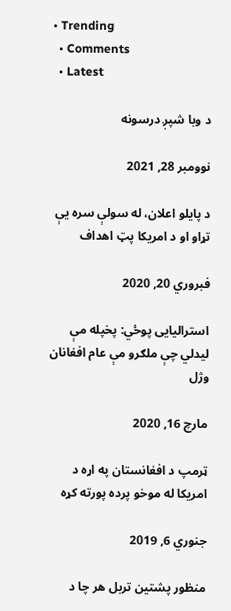• Trending
  • Comments
  • Latest

د وبا شپږ درسونه

نوومبر 28, 2021

د پایلو اعلان، له سولې سره یې تړاو او د امریکا پټ اهداف

فبروري 20, 2020

استرالیایی پوځي: پخپله مې لیدلي چې ملګرو مې عام افغانان وژل

مارچ 16, 2020

ټرمپ د افغانستان په اړه د امريکا له موخو پرده پورته کړه

جنوري 6, 2019

منظور پشتين تربل هر چا د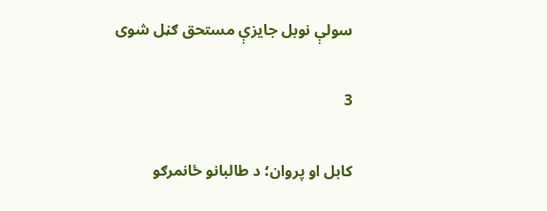سولې نوبل جايزې مستحق ګڼل شوی

3

کابل او پروان؛ د طالبانو ځانمرګو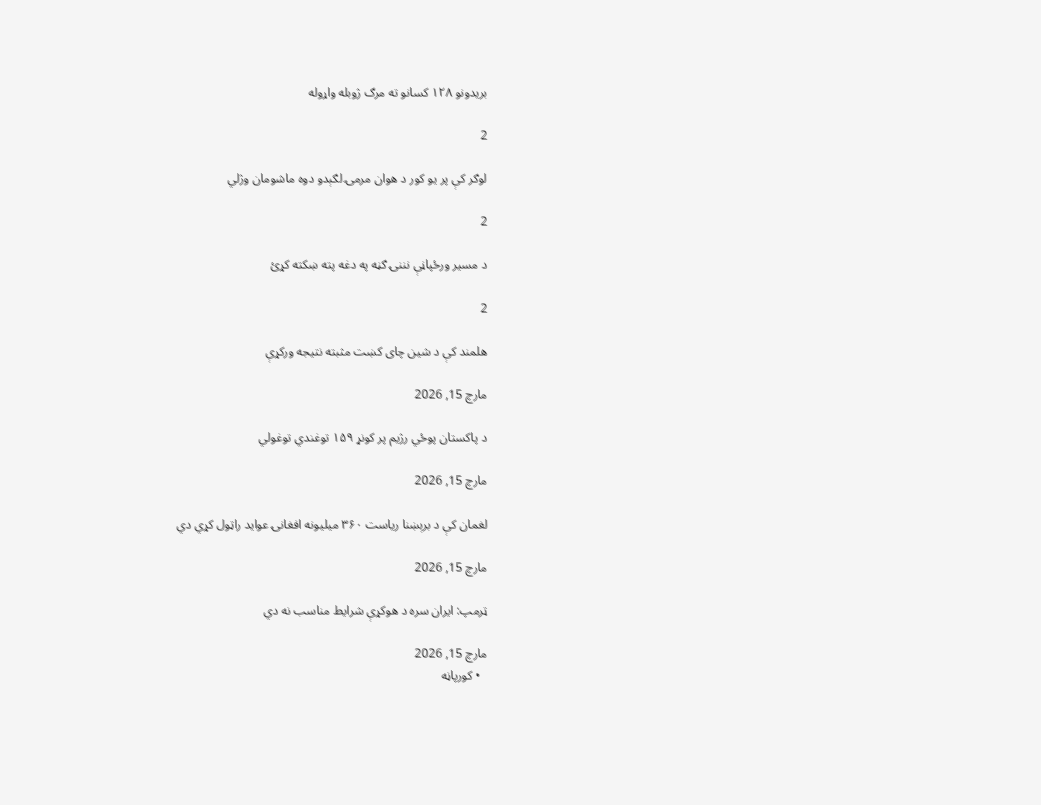بریدونو ۱۲۸ کسانو ته مرګ ژوبله واړوله

2

لوګر کې پر یو کور د هوان مرمۍ لګېدو دوه ماشومان وژلي

2

د مسیر ورځپاڼې نننۍ ګڼه په دغه پته ښکته کړئ

2

هلمند کې د شین چای کښت مثبته نتیجه ورکړې

مارچ 15, 2026

د پاکستان پوځي رژیم پر کونړ ۱۵۹ توغندي توغولي

مارچ 15, 2026

لغمان کې د برېښنا ریاست ۳۶۰ ميليونه افغانۍ عوايد راټول کړي دي

مارچ 15, 2026

ټرمپ: ایران سره د هوکړې شرایط مناسب نه دي

مارچ 15, 2026
  • کورپاڼه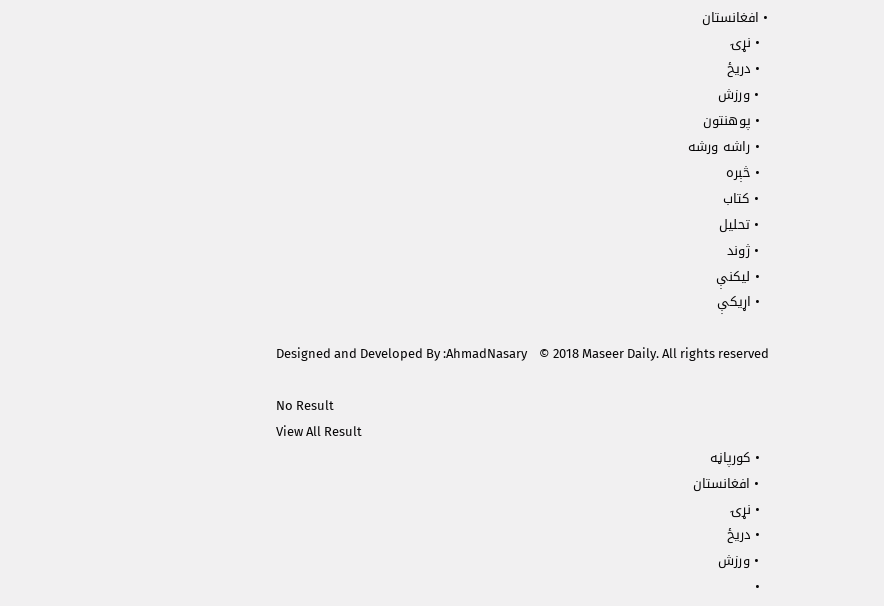• افغانستان
  • نړۍ
  • دریځ
  • ورزش
  • پوهنتون
  • راشه ورشه
  • څېره
  • کتاب
  • تحلیل
  • ژوند
  • لیکنې
  • اړیکې

Designed and Developed By :AhmadNasary    © 2018 Maseer Daily. All rights reserved

No Result
View All Result
  • کورپاڼه
  • افغانستان
  • نړۍ
  • دریځ
  • ورزش
  •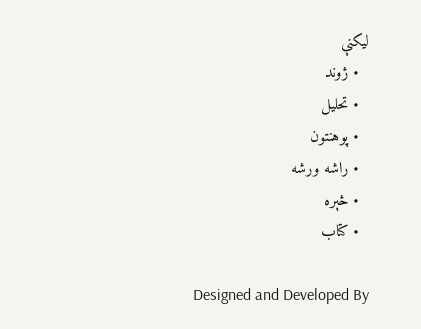لیکنې
  • ژوند
  • تحلیل
  • پوهنتون
  • راشه ورشه
  • څېره
  • کتاب

Designed and Developed By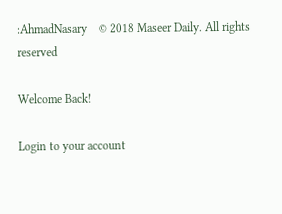:AhmadNasary    © 2018 Maseer Daily. All rights reserved

Welcome Back!

Login to your account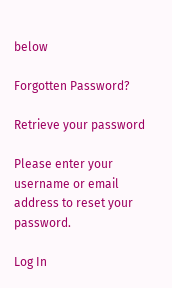below

Forgotten Password?

Retrieve your password

Please enter your username or email address to reset your password.

Log In